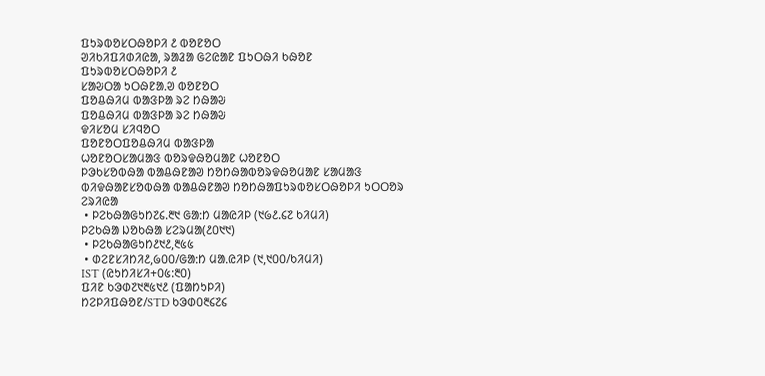ᱯᱩᱨᱵᱚᱥᱛᱷᱚᱞᱤ ᱒ ᱵᱚᱱᱚᱛ
ᱣᱤᱠᱤᱯᱤᱰᱤᱭᱟ, ᱨᱟᱲᱟ ᱜᱮᱭᱟᱱ ᱯᱩᱛᱷᱤ ᱠᱷᱚᱱ
ᱯᱩᱨᱵᱚᱥᱛᱷᱚᱞᱤ ᱒
ᱥᱟᱶᱛᱟ ᱩᱛᱷᱱᱟᱹᱣ ᱵᱚᱱᱚᱛ
ᱯᱚᱪᱷᱤᱢ ᱵᱟᱝᱞᱟ ᱨᱮ ᱴᱷᱟᱶ
ᱯᱚᱪᱷᱤᱢ ᱵᱟᱝᱞᱟ ᱨᱮ ᱴᱷᱟᱶ
ᱫᱤᱥᱚᱢ ᱥᱤᱧᱚᱛ
ᱯᱚᱱᱚᱛᱯᱚᱪᱷᱤᱢ ᱵᱟᱝᱞᱟ
ᱦᱚᱱᱚᱛᱥᱟᱢᱟᱝ ᱵᱚᱨᱫᱷᱚᱢᱟᱱ ᱦᱚᱱᱚᱛ
ᱞᱳᱠᱥᱚᱵᱷᱟ ᱵᱟᱪᱷᱱᱟᱣ ᱴᱚᱴᱷᱟᱵᱚᱨᱫᱷᱚᱢᱟᱱ ᱥᱟᱢᱟᱝ
ᱵᱤᱫᱷᱟᱱᱥᱚᱵᱷᱟ ᱵᱟᱪᱷᱱᱟᱣ ᱴᱚᱴᱷᱟᱯᱩᱨᱵᱚᱥᱛᱷᱚᱞᱤ ᱩᱛᱛᱚᱨ
ᱮᱨᱤᱭᱟ
 • ᱞᱮᱠᱷᱟᱜᱩᱴ᱗᱔.᱓᱑ ᱜᱟᱺᱴ ᱢᱟᱭᱤᱞ (᱑᱙᱒.᱔᱗ ᱠᱤᱢᱤ)
ᱞᱮᱠᱷᱟ ᱡᱚᱠᱷᱟ ᱥᱮᱨᱢᱟ(᱒᱐᱑᱑)
 • ᱞᱮᱠᱷᱟᱜᱩᱴ᱒᱑᱒,᱓᱕᱕
 • ᱰᱮᱱᱥᱤᱴᱤ᱒,᱙᱐᱐/ᱜᱟᱺᱴ ᱢᱟᱹᱭᱤᱞ (᱑,᱑᱐᱐/ᱠᱤᱢᱤ)
IST (ᱭᱩᱴᱤᱥᱤ+᱐᱕:᱓᱐)
ᱯᱤᱱ ᱠᱳᱰ᱗᱑᱓᱕᱑᱒ (ᱯᱟᱴᱩᱞᱤ)
ᱴᱮᱞᱤᱯᱷᱚᱱ/STD ᱠᱳᱰ᱐᱓᱔᱗᱔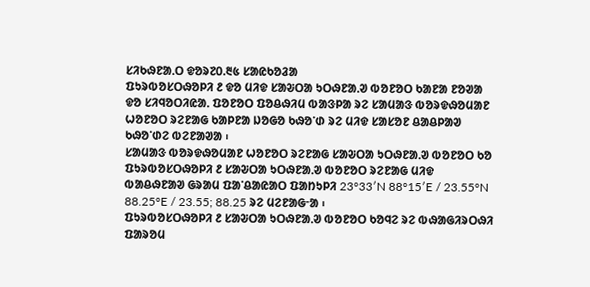ᱥᱤᱠᱷᱱᱟᱹᱛ ᱫᱚᱨ᱗᱐.᱓᱕ ᱥᱟᱭᱠᱚᱲᱟ
ᱯᱩᱨᱵᱚᱥᱛᱷᱚᱞᱤ ᱒ ᱫᱚ ᱢᱤᱫ ᱥᱟᱶᱛᱟ ᱩᱛᱷᱱᱟᱹᱣ ᱵᱚᱱᱚᱛ ᱠᱟᱱᱟ ᱱᱚᱣᱟ ᱫᱚ ᱥᱤᱧᱚᱛᱤᱭᱟᱹ ᱯᱚᱱᱚᱛ ᱯᱚᱪᱷᱤᱢ ᱵᱟᱝᱞᱟ ᱨᱮ ᱥᱟᱢᱟᱝ ᱵᱚᱨᱫᱷᱚᱢᱟᱱ ᱦᱚᱱᱚᱛ ᱨᱮᱱᱟᱜ ᱠᱟᱞᱱᱟ ᱡᱚᱜᱚ ᱠᱷᱚᱸᱰ ᱨᱮ ᱢᱤᱫ ᱥᱟᱥᱚᱱ ᱪᱟᱪᱞᱟᱣ ᱠᱷᱚᱸᱰᱮ ᱵᱮᱱᱟᱣᱟ ᱾
ᱥᱟᱢᱟᱝ ᱵᱚᱨᱫᱷᱚᱢᱟᱱ ᱦᱚᱱᱚᱛ ᱨᱮᱱᱟᱜ ᱥᱟᱶᱛᱟ ᱩᱛᱷᱱᱟᱹᱣ ᱵᱚᱱᱚᱛ ᱠᱚ
ᱯᱩᱨᱵᱚᱥᱛᱷᱚᱞᱤ ᱒ ᱥᱟᱶᱛᱟ ᱩᱛᱷᱱᱟᱹᱣ ᱵᱚᱱᱚᱛ ᱨᱮᱱᱟᱜ ᱢᱤᱫ ᱵᱟᱪᱷᱱᱟᱣ ᱜᱨᱟᱢ ᱯᱟᱸᱪᱟᱭᱟᱛ ᱯᱟᱴᱩᱞᱤ 23°33′N 88°15′E / 23.55°N 88.25°E / 23.55; 88.25 ᱨᱮ ᱢᱮᱱᱟᱜᱼᱟ ᱾
ᱯᱩᱨᱵᱚᱥᱛᱷᱚᱞᱤ ᱒ ᱥᱟᱶᱛᱟ ᱩᱛᱷᱱᱟᱹᱣ ᱵᱚᱱᱚᱛ ᱠᱚᱧᱮ ᱨᱮ ᱵᱷᱟᱜᱤᱨᱛᱷᱤ ᱯᱟᱨᱚᱢ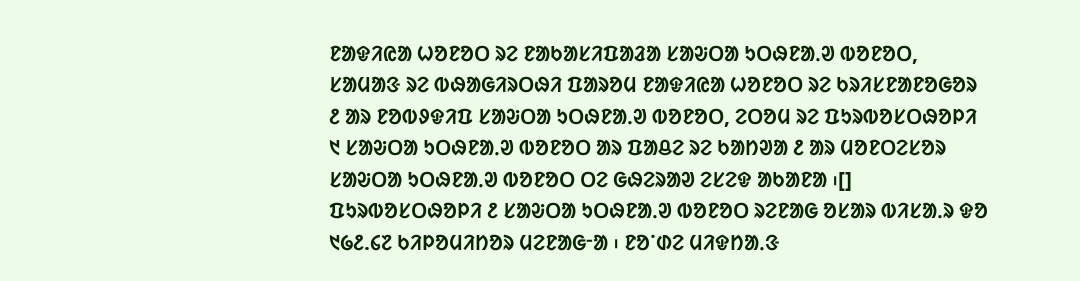ᱱᱟᱫᱤᱭᱟ ᱦᱚᱱᱚᱛ ᱨᱮ ᱱᱟᱠᱟᱥᱤᱯᱟᱲᱟ ᱥᱟᱶᱛᱟ ᱩᱛᱷᱱᱟᱹᱣ ᱵᱚᱱᱚᱛ, ᱥᱟᱢᱟᱝ ᱨᱮ ᱵᱷᱟᱜᱤᱨᱛᱷᱤ ᱯᱟᱨᱚᱢ ᱱᱟᱫᱤᱭᱟ ᱦᱚᱱᱚᱛ ᱨᱮ ᱠᱨᱤᱥᱱᱟᱱᱚᱜᱚᱨ ᱒ ᱟᱨ ᱱᱚᱵᱽᱫᱤᱯ ᱥᱟᱶᱛᱟ ᱩᱛᱷᱱᱟᱹᱣ ᱵᱚᱱᱚᱛ, ᱮᱛᱚᱢ ᱨᱮ ᱯᱩᱨᱵᱚᱥᱛᱷᱚᱞᱤ ᱑ ᱥᱟᱶᱛᱟ ᱩᱛᱷᱱᱟᱹᱣ ᱵᱚᱱᱚᱛ ᱟᱨ ᱯᱟᱪᱮ ᱨᱮ ᱠᱟᱴᱣᱟ ᱒ ᱟᱨ ᱢᱚᱱᱛᱮᱥᱚᱨ ᱥᱟᱶᱛᱟ ᱩᱛᱷᱱᱟᱹᱣ ᱵᱚᱱᱚᱛ ᱛᱮ ᱜᱷᱮᱨᱟᱣ ᱮᱥᱮᱫ ᱟᱠᱟᱱᱟ ᱾[]
ᱯᱩᱨᱵᱚᱥᱛᱷᱚᱞᱤ ᱒ ᱥᱟᱶᱛᱟ ᱩᱛᱷᱱᱟᱹᱣ ᱵᱚᱱᱚᱛ ᱨᱮᱱᱟᱜ ᱚᱥᱟᱨ ᱵᱤᱥᱟᱹᱨ ᱫᱚ ᱑᱙᱒.᱔᱗ ᱠᱤᱞᱚᱢᱤᱴᱚᱨ ᱢᱮᱱᱟᱜᱼᱟ ᱾ ᱱᱚᱸᱰᱮ ᱢᱤᱫᱴᱟᱹᱝ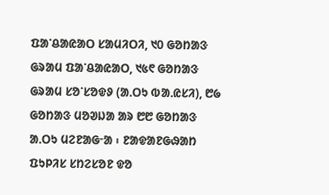ᱯᱟᱸᱪᱟᱭᱟᱛ ᱥᱟᱢᱤᱛᱤ, ᱑᱐ ᱜᱚᱴᱟᱝ ᱜᱨᱟᱢ ᱯᱟᱸᱪᱟᱭᱟᱛ, ᱑᱕᱖ ᱜᱚᱴᱟᱝ ᱜᱨᱟᱢ ᱥᱚᱸᱥᱚᱫᱽ (ᱟᱹᱛᱩ ᱵᱟᱹᱭᱥᱤ), ᱘᱙ ᱜᱚᱴᱟᱝ ᱢᱚᱣᱡᱟ ᱟᱨ ᱘᱘ ᱜᱚᱴᱟᱝ ᱟᱹᱛᱩ ᱢᱮᱱᱟᱜᱼᱟ ᱾ ᱱᱟᱫᱟᱱᱜᱷᱟᱴ ᱯᱩᱞᱤᱥ ᱥᱴᱮᱥᱚᱱ ᱫᱚ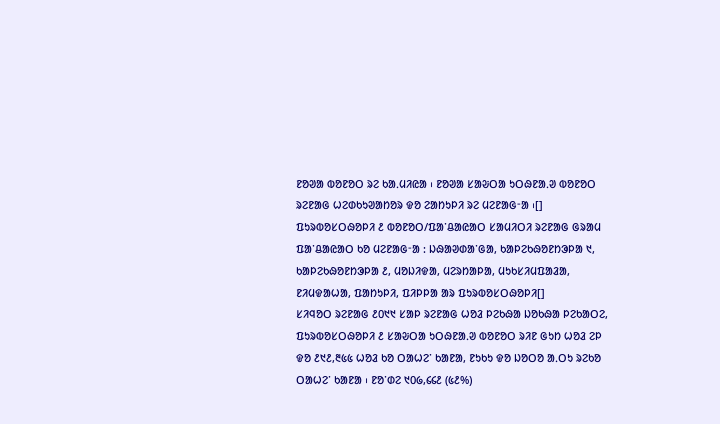ᱱᱚᱣᱟ ᱵᱚᱱᱚᱛ ᱨᱮ ᱠᱟᱹᱢᱤᱭᱟ ᱾ ᱱᱚᱣᱟ ᱥᱟᱶᱛᱟ ᱩᱛᱷᱱᱟᱹᱣ ᱵᱚᱱᱚᱛ ᱨᱮᱱᱟᱜ ᱦᱮᱰᱠᱩᱣᱟᱴᱚᱨ ᱫᱚ ᱮᱟᱴᱩᱞᱤ ᱨᱮ ᱢᱮᱱᱟᱜᱼᱟ ᱾[]
ᱯᱩᱨᱵᱚᱥᱛᱷᱚᱞᱤ ᱒ ᱵᱚᱱᱚᱛ/ᱯᱟᱸᱪᱟᱭᱟᱛ ᱥᱟᱢᱤᱛᱤ ᱨᱮᱱᱟᱜ ᱜᱨᱟᱢ ᱯᱟᱸᱪᱟᱭᱟᱛ ᱠᱚ ᱢᱮᱱᱟᱜᱼᱟ : ᱡᱷᱟᱣᱰᱟᱸᱜᱟ, ᱠᱟᱞᱮᱠᱷᱚᱱᱴᱳᱞᱟ ᱑, ᱠᱟᱞᱮᱠᱷᱚᱱᱴᱳᱞᱟ ᱒, ᱢᱚᱡᱤᱫᱟ, ᱢᱮᱨᱴᱟᱞᱟ, ᱢᱩᱠᱥᱤᱢᱯᱟᱲᱟ, ᱱᱤᱢᱫᱟᱦᱟ, ᱯᱟᱴᱩᱞᱤ, ᱯᱤᱞᱞᱟ ᱟᱨ ᱯᱩᱨᱵᱚᱥᱛᱷᱚᱞᱤ[]
ᱥᱤᱧᱚᱛ ᱨᱮᱱᱟᱜ ᱒᱐᱑᱑ ᱥᱟᱞ ᱨᱮᱱᱟᱜ ᱦᱚᱲ ᱞᱮᱠᱷᱟ ᱡᱚᱠᱷᱟ ᱞᱮᱠᱟᱛᱮ, ᱯᱩᱨᱵᱚᱥᱛᱷᱚᱞᱤ ᱒ ᱥᱟᱶᱛᱟ ᱩᱛᱷᱱᱟᱹᱣ ᱵᱚᱱᱚᱛ ᱨᱤᱱ ᱜᱩᱴ ᱦᱚᱲ ᱮᱞ ᱫᱚ ᱒᱑᱒,᱓᱕᱕ ᱦᱚᱲ ᱠᱚ ᱛᱟᱦᱮᱸ ᱠᱟᱱᱟ, ᱱᱩᱠᱩ ᱫᱚ ᱡᱚᱛᱚ ᱟᱹᱛᱩ ᱨᱮᱠᱚ ᱛᱟᱦᱮᱸ ᱠᱟᱱᱟ ᱾ ᱱᱚᱸᱰᱮ ᱑᱐᱙,᱔᱔᱒ (᱕᱒%)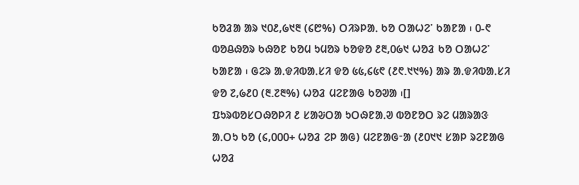ᱠᱚᱲᱟ ᱟᱨ ᱑᱐᱒,᱙᱑᱓ (᱔᱘%) ᱛᱤᱨᱞᱟᱹ ᱠᱚ ᱛᱟᱦᱮᱸ ᱠᱟᱱᱟ ᱾ ᱐-᱖ ᱵᱚᱪᱷᱚᱨ ᱠᱷᱚᱱ ᱠᱚᱢ ᱩᱢᱚᱨ ᱠᱚᱫᱚ ᱒᱓,᱐᱙᱑ ᱦᱚᱲ ᱠᱚ ᱛᱟᱦᱮᱸ ᱠᱟᱱᱟ ᱾ ᱜᱮᱨ ᱟᱹᱫᱤᱵᱟᱹᱥᱤ ᱫᱚ ᱕᱕,᱔᱕᱖ (᱒᱖.᱑᱑%) ᱟᱨ ᱟᱹᱫᱤᱵᱟᱹᱥᱤ ᱫᱚ ᱗,᱙᱒᱐ (᱓.᱗᱓%) ᱦᱚᱲ ᱢᱮᱱᱟᱜ ᱠᱚᱣᱟ ᱾[]
ᱯᱩᱨᱵᱚᱥᱛᱷᱚᱞᱤ ᱒ ᱥᱟᱶᱛᱟ ᱩᱛᱷᱱᱟᱹᱣ ᱵᱚᱱᱚᱛ ᱨᱮ ᱢᱟᱨᱟᱝ ᱟᱹᱛᱩ ᱠᱚ (᱔,᱐᱐᱐+ ᱦᱚᱲ ᱮᱞ ᱟᱜ) ᱢᱮᱱᱟᱜᱼᱟ (᱒᱐᱑᱑ ᱥᱟᱞ ᱨᱮᱱᱟᱜ ᱦᱚᱲ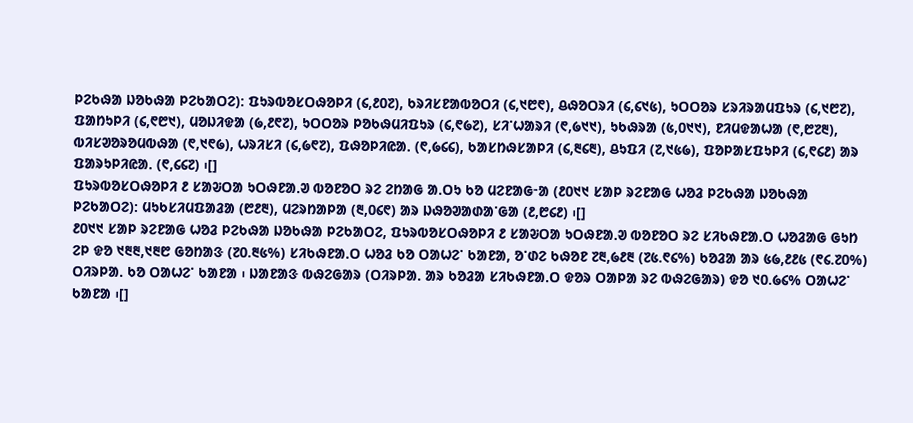ᱞᱮᱠᱷᱟ ᱡᱚᱠᱷᱟ ᱞᱮᱠᱟᱛᱮ): ᱯᱩᱨᱵᱚᱥᱛᱷᱚᱞᱤ (᱔,᱒᱐᱗), ᱠᱨᱤᱥᱱᱟᱵᱚᱛᱤ (᱔,᱑᱘᱖), ᱪᱷᱚᱛᱨᱤ (᱔,᱔᱑᱕), ᱩᱛᱛᱚᱨ ᱥᱨᱤᱨᱟᱢᱯᱩᱨ (᱔,᱑᱘᱗), ᱯᱟᱴᱩᱞᱤ (᱔,᱖᱘᱑), ᱢᱚᱡᱤᱫᱟ (᱙,᱒᱖᱗), ᱩᱛᱛᱚᱨ ᱞᱚᱠᱷᱢᱤᱯᱩᱨ (᱔,᱖᱙᱗), ᱥᱤᱸᱦᱟᱨᱤ (᱖,᱙᱑᱑), ᱩᱠᱷᱨᱟ (᱕,᱐᱑᱑), ᱱᱤᱢᱫᱟᱦᱟ (᱖,᱘᱗᱓), ᱵᱤᱥᱣᱚᱨᱚᱢᱵᱷᱟ (᱖,᱑᱖᱙), ᱦᱨᱤᱥᱤ (᱔,᱙᱖᱗), ᱯᱷᱚᱞᱤᱭᱟᱹ (᱖,᱙᱔᱔), ᱠᱟᱥᱴᱷᱥᱟᱞᱤ (᱔,᱓᱔᱓), ᱪᱩᱯᱤ (᱗,᱑᱕᱙), ᱯᱚᱞᱟᱥᱯᱩᱞᱤ (᱔,᱖᱔᱒) ᱟᱨ ᱯᱟᱨᱩᱞᱤᱭᱟᱹ (᱖,᱔᱔᱗) ᱾[]
ᱯᱩᱨᱵᱚᱥᱛᱷᱚᱞᱤ ᱒ ᱥᱟᱶᱛᱟ ᱩᱛᱷᱱᱟᱹᱣ ᱵᱚᱱᱚᱛ ᱨᱮ ᱮᱴᱟᱜ ᱟᱹᱛᱩ ᱠᱚ ᱢᱮᱱᱟᱜᱼᱟ (᱒᱐᱑᱑ ᱥᱟᱞ ᱨᱮᱱᱟᱜ ᱦᱚᱲ ᱞᱮᱠᱷᱟ ᱡᱚᱠᱷᱟ ᱞᱮᱠᱟᱛᱮ): ᱢᱩᱠᱥᱤᱢᱯᱟᱲᱟ (᱘᱒᱓), ᱢᱮᱨᱴᱟᱞᱟ (᱓,᱐᱔᱖) ᱟᱨ ᱡᱷᱚᱣᱟᱰᱟᱸᱜᱟ (᱒,᱘᱔᱒) ᱾[]
᱒᱐᱑᱑ ᱥᱟᱞ ᱨᱮᱱᱟᱜ ᱦᱚᱲ ᱞᱮᱠᱷᱟ ᱡᱚᱠᱷᱟ ᱞᱮᱠᱟᱛᱮ, ᱯᱩᱨᱵᱚᱥᱛᱷᱚᱞᱤ ᱒ ᱥᱟᱶᱛᱟ ᱩᱛᱷᱱᱟᱹᱣ ᱵᱚᱱᱚᱛ ᱨᱮ ᱥᱤᱠᱷᱱᱟᱹᱛ ᱦᱚᱲᱟᱜ ᱜᱩᱴ ᱮᱞ ᱫᱚ ᱑᱓᱓,᱑᱓᱘ ᱜᱚᱴᱟᱝ (᱗᱐.᱓᱕%) ᱥᱤᱠᱷᱱᱟᱹᱛ ᱦᱚᱲ ᱠᱚ ᱛᱟᱦᱮᱸ ᱠᱟᱱᱟ, ᱚᱸᱰᱮ ᱠᱷᱚᱱ ᱗᱓,᱙᱒᱓ (᱗᱕.᱖᱔%) ᱠᱚᱲᱟ ᱟᱨ ᱕᱙,᱒᱒᱕ (᱖᱔.᱗᱐%) ᱛᱤᱨᱞᱟᱹ ᱠᱚ ᱛᱟᱦᱮᱸ ᱠᱟᱱᱟ ᱾ ᱡᱟᱱᱟᱝ ᱵᱷᱮᱜᱟᱨ (ᱛᱤᱨᱞᱟᱹ ᱟᱨ ᱠᱚᱲᱟ ᱥᱤᱠᱷᱱᱟᱹᱛ ᱫᱚᱨ ᱛᱟᱞᱟ ᱨᱮ ᱵᱷᱮᱜᱟᱨ) ᱫᱚ ᱑᱐.᱙᱔% ᱛᱟᱦᱮᱸ ᱠᱟᱱᱟ ᱾[]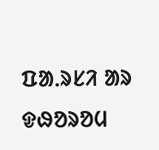ᱯᱟᱹᱨᱥᱤ ᱟᱨ ᱫᱷᱚᱨᱚᱢ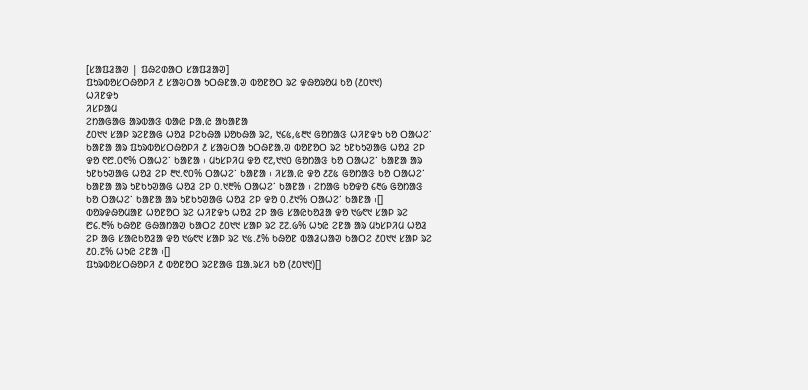[ᱥᱟᱯᱲᱟᱣ | ᱯᱷᱮᱰᱟᱛ ᱥᱟᱯᱲᱟᱣ]
ᱯᱩᱨᱵᱚᱥᱛᱷᱚᱞᱤ ᱒ ᱥᱟᱶᱛᱟ ᱩᱛᱷᱱᱟᱹᱣ ᱵᱚᱱᱚᱛ ᱨᱮ ᱫᱷᱚᱨᱚᱢ ᱠᱚ (᱒᱐᱑᱑)
ᱦᱤᱱᱫᱩ
ᱤᱥᱞᱟᱢ
ᱮᱴᱟᱜᱟᱜ ᱟᱨᱵᱟᱝ ᱵᱟᱭ ᱞᱟᱹᱭ ᱟᱠᱟᱱᱟ
᱒᱐᱑᱑ ᱥᱟᱞ ᱨᱮᱱᱟᱜ ᱦᱚᱲ ᱞᱮᱠᱷᱟ ᱡᱚᱠᱷᱟ ᱨᱮ, ᱑᱔᱕,᱕᱓᱑ ᱜᱚᱴᱟᱝ ᱦᱤᱱᱫᱩ ᱠᱚ ᱛᱟᱦᱮᱸ ᱠᱟᱱᱟ ᱟᱨ ᱯᱩᱨᱵᱚᱥᱛᱷᱚᱞᱤ ᱒ ᱥᱟᱶᱛᱟ ᱩᱛᱷᱱᱟᱹᱣ ᱵᱚᱱᱚᱛ ᱨᱮ ᱩᱱᱠᱩᱣᱟᱜ ᱦᱚᱲ ᱮᱞ ᱫᱚ ᱖᱘.᱐᱖% ᱛᱟᱦᱮᱸ ᱠᱟᱱᱟ ᱾ ᱢᱩᱥᱞᱤᱢ ᱫᱚ ᱖᱗,᱑᱑᱐ ᱜᱚᱴᱟᱝ ᱠᱚ ᱛᱟᱦᱮᱸ ᱠᱟᱱᱟ ᱟᱨ ᱩᱱᱠᱩᱣᱟᱜ ᱦᱚᱲ ᱮᱞ ᱓᱑.᱖᱐% ᱛᱟᱦᱮᱸ ᱠᱟᱱᱟ ᱾ ᱤᱥᱟᱹᱭ ᱫᱚ ᱒᱗᱕ ᱜᱚᱴᱟᱝ ᱠᱚ ᱛᱟᱦᱮᱸ ᱠᱟᱱᱟ ᱟᱨ ᱩᱱᱠᱩᱣᱟᱜ ᱦᱚᱲ ᱮᱞ ᱐.᱑᱓% ᱛᱟᱦᱮᱸ ᱠᱟᱱᱟ ᱾ ᱮᱴᱟᱜ ᱠᱚᱫᱚ ᱔᱓᱙ ᱜᱚᱴᱟᱝ ᱠᱚ ᱛᱟᱦᱮᱸ ᱠᱟᱱᱟ ᱟᱨ ᱩᱱᱠᱩᱣᱟᱜ ᱦᱚᱲ ᱮᱞ ᱫᱚ ᱐.᱒᱑% ᱛᱟᱦᱮᱸ ᱠᱟᱱᱟ ᱾[]
ᱵᱚᱨᱫᱷᱚᱢᱟᱱ ᱦᱚᱱᱚᱛ ᱨᱮ ᱦᱤᱱᱫᱩ ᱦᱚᱲ ᱮᱞ ᱟᱜ ᱥᱟᱭᱠᱚᱲᱟ ᱫᱚ ᱑᱙᱖᱑ ᱥᱟᱞ ᱨᱮ ᱘᱔.᱓% ᱠᱷᱚᱱ ᱜᱷᱟᱴᱟᱣ ᱠᱟᱛᱮ ᱒᱐᱑᱑ ᱥᱟᱞ ᱨᱮ ᱗᱗.᱙% ᱦᱩᱭ ᱮᱱᱟ ᱟᱨ ᱢᱩᱥᱞᱤᱢ ᱦᱚᱲ ᱮᱞ ᱟᱜ ᱥᱟᱭᱠᱚᱲᱟ ᱫᱚ ᱑᱙᱖᱑ ᱥᱟᱞ ᱨᱮ ᱑᱕.᱒% ᱠᱷᱚᱱ ᱵᱟᱲᱦᱟᱣ ᱠᱟᱛᱮ ᱒᱐᱑᱑ ᱥᱟᱞ ᱨᱮ ᱒᱐.᱗% ᱦᱩᱭ ᱮᱱᱟ ᱾[]
ᱯᱩᱨᱵᱚᱥᱛᱷᱚᱞᱤ ᱒ ᱵᱚᱱᱚᱛ ᱨᱮᱱᱟᱜ ᱯᱟᱹᱨᱥᱤ ᱠᱚ (᱒᱐᱑᱑)[]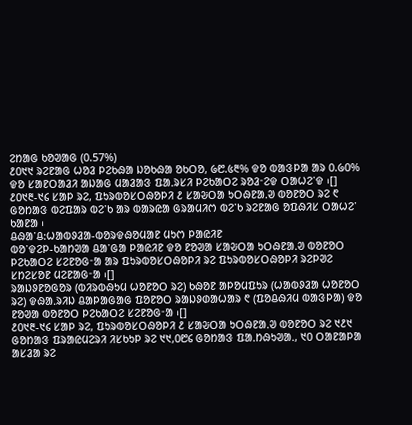ᱮᱴᱟᱜ ᱠᱚᱣᱟᱜ (0.57%)
᱒᱐᱑᱑ ᱨᱮᱱᱟᱜ ᱦᱚᱲ ᱞᱮᱠᱷᱟ ᱡᱚᱠᱷᱟ ᱚᱠᱛᱚ, ᱙᱘.᱕᱓% ᱫᱚ ᱵᱟᱝᱞᱟ ᱟᱨ ᱐.᱙᱐% ᱫᱚ ᱥᱟᱱᱛᱟᱲᱤ ᱟᱡᱟᱜ ᱢᱟᱲᱟᱝ ᱯᱟᱹᱨᱥᱤ ᱞᱮᱠᱟᱛᱮ ᱨᱚᱲᱼᱮᱫ ᱛᱟᱦᱮᱸᱫ ᱾[]
᱒᱐᱑᱓-᱑᱔ ᱥᱟᱞ ᱨᱮ, ᱯᱩᱨᱵᱚᱥᱛᱷᱚᱞᱤ ᱒ ᱥᱟᱶᱛᱟ ᱩᱛᱷᱱᱟᱹᱣ ᱵᱚᱱᱚᱛ ᱨᱮ ᱖ ᱜᱚᱴᱟᱝ ᱵᱮᱯᱟᱨ ᱵᱮᱸᱠ ᱟᱨ ᱵᱟᱨᱭᱟ ᱜᱨᱟᱢᱤᱬ ᱵᱮᱸᱠ ᱨᱮᱱᱟᱜ ᱚᱯᱷᱤᱥ ᱛᱟᱦᱮᱸ ᱠᱟᱱᱟ ᱾
ᱪᱷᱟᱸᱪ:ᱦᱟᱵᱽᱲᱟ-ᱵᱚᱨᱫᱷᱚᱢᱟᱱ ᱢᱩᱬ ᱞᱟᱭᱤᱱ
ᱵᱚᱸᱫᱮᱞ-ᱠᱟᱴᱣᱟ ᱪᱟᱸᱜᱟ ᱞᱟᱭᱤᱱ ᱫᱚ ᱱᱚᱣᱟ ᱥᱟᱶᱛᱟ ᱩᱛᱷᱱᱟᱹᱣ ᱵᱚᱱᱚᱛ ᱞᱮᱠᱟᱛᱮ ᱥᱮᱱᱚᱜᱼᱟ ᱟᱨ ᱯᱩᱨᱵᱚᱥᱛᱷᱚᱞᱤ ᱨᱮ ᱯᱩᱨᱵᱚᱥᱛᱷᱚᱞᱤ ᱨᱮᱞᱣᱮ ᱥᱴᱮᱥᱚᱱ ᱢᱮᱱᱟᱜᱼᱟ ᱾[]
ᱨᱟᱡᱽᱱᱚᱜᱚᱨ (ᱵᱤᱨᱵᱷᱩᱢ ᱦᱚᱱᱚᱛ ᱨᱮ) ᱠᱷᱚᱱ ᱟᱞᱚᱢᱯᱩᱨ (ᱦᱟᱵᱽᱲᱟ ᱦᱚᱱᱚᱛ ᱨᱮ) ᱫᱷᱟᱹᱨᱤᱡ ᱪᱟᱞᱟᱜᱟᱜ ᱯᱚᱱᱚᱛ ᱨᱟᱡᱽᱰᱟᱦᱟᱨ ᱖ (ᱯᱚᱪᱷᱤᱢ ᱵᱟᱝᱞᱟ) ᱫᱚ ᱱᱚᱣᱟ ᱵᱚᱱᱚᱛ ᱞᱮᱠᱟᱛᱮ ᱥᱮᱱᱚᱜᱼᱟ ᱾[]
᱒᱐᱑᱓-᱑᱔ ᱥᱟᱞ ᱨᱮ, ᱯᱩᱨᱵᱚᱥᱛᱷᱚᱞᱤ ᱒ ᱥᱟᱶᱛᱟ ᱩᱛᱷᱱᱟᱹᱣ ᱵᱚᱱᱚᱛ ᱨᱮ ᱑᱒᱑ ᱜᱚᱴᱟᱝ ᱯᱨᱟᱭᱢᱮᱨᱤ ᱤᱥᱠᱩᱞ ᱨᱮ ᱑᱑,᱐᱘᱔ ᱜᱚᱴᱟᱝ ᱯᱟᱹᱴᱷᱩᱣᱟᱹ, ᱑᱐ ᱛᱟᱱᱟᱞᱟ ᱟᱥᱲᱟ ᱨᱮ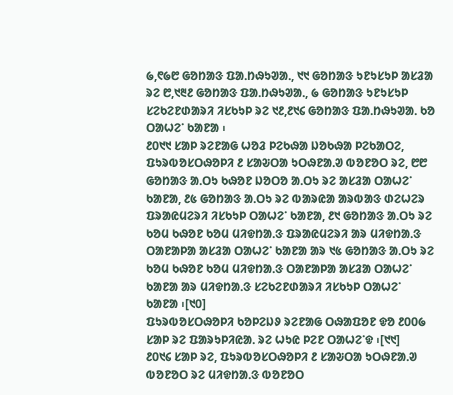᱙,᱖᱙᱘ ᱜᱚᱴᱟᱝ ᱯᱟᱹᱴᱷᱩᱣᱟᱹ, ᱑᱑ ᱜᱚᱴᱟᱝ ᱩᱱᱩᱥᱩᱞ ᱟᱥᱲᱟ ᱨᱮ ᱘,᱑᱓᱒ ᱜᱚᱴᱟᱝ ᱯᱟᱹᱴᱷᱩᱣᱟᱹ, ᱙ ᱜᱚᱴᱟᱝ ᱩᱱᱩᱥᱩᱞ ᱥᱮᱠᱮᱱᱰᱟᱨᱤ ᱤᱥᱠᱩᱞ ᱨᱮ ᱑᱒,᱒᱑᱔ ᱜᱚᱴᱟᱝ ᱯᱟᱹᱴᱷᱩᱣᱟᱹ ᱠᱚ ᱛᱟᱦᱮᱸ ᱠᱟᱱᱟ ᱾
᱒᱐᱑᱑ ᱥᱟᱞ ᱨᱮᱱᱟᱜ ᱦᱚᱲ ᱞᱮᱠᱷᱟ ᱡᱚᱠᱷᱟ ᱞᱮᱠᱟᱛᱮ, ᱯᱩᱨᱵᱚᱥᱛᱷᱚᱞᱤ ᱒ ᱥᱟᱶᱛᱟ ᱩᱛᱷᱱᱟᱹᱣ ᱵᱚᱱᱚᱛ ᱨᱮ, ᱘᱘ ᱜᱚᱴᱟᱝ ᱟᱹᱛᱩ ᱠᱷᱚᱱ ᱡᱚᱛᱚ ᱟᱹᱛᱩ ᱨᱮ ᱟᱥᱲᱟ ᱛᱟᱦᱮᱸ ᱠᱟᱱᱟ, ᱒᱕ ᱜᱚᱴᱟᱝ ᱟᱹᱛᱩ ᱨᱮ ᱵᱟᱨᱭᱟ ᱟᱨᱵᱟᱝ ᱰᱮᱦᱮᱨ ᱯᱨᱟᱭᱢᱮᱨᱤ ᱤᱥᱠᱩᱞ ᱛᱟᱦᱮᱸ ᱠᱟᱱᱟ, ᱒᱑ ᱜᱚᱴᱟᱝ ᱟᱹᱛᱩ ᱨᱮ ᱠᱚᱢ ᱠᱷᱚᱱ ᱠᱚᱢ ᱢᱤᱫᱴᱟᱹᱝ ᱯᱨᱟᱭᱢᱮᱨᱤ ᱟᱨ ᱢᱤᱫᱴᱟᱹᱝ ᱛᱟᱱᱟᱞᱟ ᱟᱥᱲᱟ ᱛᱟᱦᱮᱸ ᱠᱟᱱᱟ ᱟᱨ ᱑᱕ ᱜᱚᱴᱟᱝ ᱟᱹᱛᱩ ᱨᱮ ᱠᱚᱢ ᱠᱷᱚᱱ ᱠᱚᱢ ᱢᱤᱫᱴᱟᱹᱝ ᱛᱟᱱᱟᱞᱟ ᱟᱥᱲᱟ ᱛᱟᱦᱮᱸ ᱠᱟᱱᱟ ᱟᱨ ᱢᱤᱫᱴᱟᱹᱝ ᱥᱮᱠᱮᱱᱰᱟᱨᱤ ᱤᱥᱠᱩᱞ ᱛᱟᱦᱮᱸ ᱠᱟᱱᱟ ᱾[᱑᱐]
ᱯᱩᱨᱵᱚᱥᱛᱷᱚᱞᱤ ᱠᱚᱞᱮᱡᱽ ᱨᱮᱱᱟᱜ ᱛᱷᱟᱯᱚᱱ ᱫᱚ ᱒᱐᱐᱙ ᱥᱟᱞ ᱨᱮ ᱯᱟᱨᱩᱞᱤᱭᱟᱹ ᱨᱮ ᱦᱩᱭ ᱞᱮᱱ ᱛᱟᱦᱮᱸᱫ ᱾[᱑᱑]
᱒᱐᱑᱔ ᱥᱟᱞ ᱨᱮ, ᱯᱩᱨᱵᱚᱥᱛᱷᱚᱞᱤ ᱒ ᱥᱟᱶᱛᱟ ᱩᱛᱷᱱᱟᱹᱣ ᱵᱚᱱᱚᱛ ᱨᱮ ᱢᱤᱫᱴᱟᱹᱝ ᱵᱚᱱᱚᱛ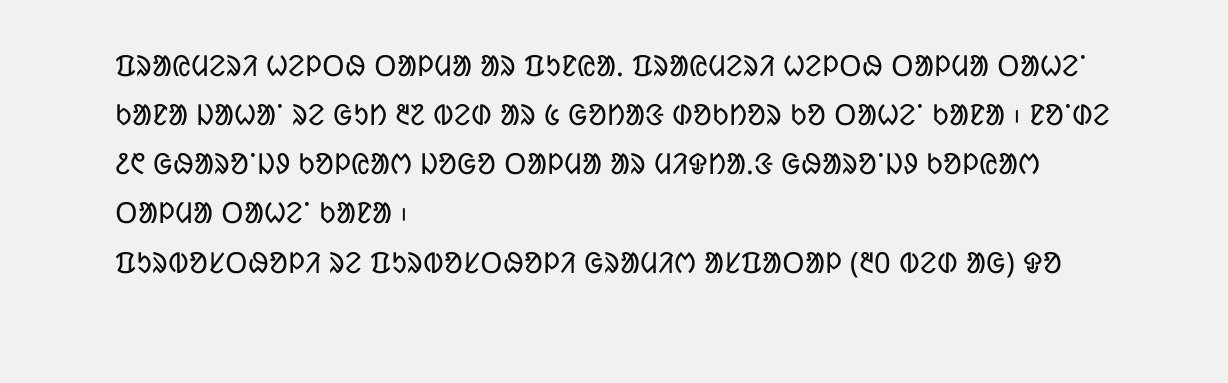ᱯᱨᱟᱭᱢᱮᱨᱤ ᱦᱮᱞᱛᱷ ᱛᱟᱞᱢᱟ ᱟᱨ ᱯᱩᱱᱭᱟᱹ ᱯᱨᱟᱭᱢᱮᱨᱤ ᱦᱮᱞᱛᱷ ᱛᱟᱞᱢᱟ ᱛᱟᱦᱮᱸ ᱠᱟᱱᱟ ᱡᱟᱦᱟᱸ ᱨᱮ ᱜᱩᱴ ᱓᱗ ᱵᱮᱰ ᱟᱨ ᱕ ᱜᱚᱴᱟᱝ ᱰᱚᱠᱴᱚᱨ ᱠᱚ ᱛᱟᱦᱮᱸ ᱠᱟᱱᱟ ᱾ ᱱᱚᱸᱰᱮ ᱒᱖ ᱜᱷᱟᱨᱚᱸᱡᱽ ᱠᱚᱞᱭᱟᱬ ᱡᱚᱜᱚ ᱛᱟᱞᱢᱟ ᱟᱨ ᱢᱤᱫᱴᱟᱹᱝ ᱜᱷᱟᱨᱚᱸᱡᱽ ᱠᱚᱞᱭᱟᱬ ᱛᱟᱞᱢᱟ ᱛᱟᱦᱮᱸ ᱠᱟᱱᱟ ᱾
ᱯᱩᱨᱵᱚᱥᱛᱷᱚᱞᱤ ᱨᱮ ᱯᱩᱨᱵᱚᱥᱛᱷᱚᱞᱤ ᱜᱨᱟᱢᱤᱬ ᱟᱥᱯᱟᱛᱟᱞ (᱓᱐ ᱵᱮᱰ ᱟᱜ) ᱫᱚ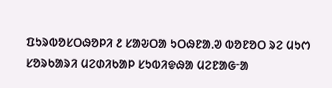ᱯᱩᱨᱵᱚᱥᱛᱷᱚᱞᱤ ᱒ ᱥᱟᱶᱛᱟ ᱩᱛᱷᱱᱟᱹᱣ ᱵᱚᱱᱚᱛ ᱨᱮ ᱢᱩᱬ ᱥᱚᱨᱠᱟᱨᱤ ᱢᱮᱰᱤᱠᱟᱞ ᱥᱩᱵᱤᱫᱷᱟ ᱢᱮᱱᱟᱜᱼᱟ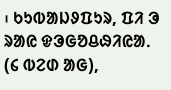᱾ ᱠᱩᱵᱟᱡᱽᱯᱩᱨ, ᱯᱤ ᱳ ᱨᱟᱭ ᱫᱳᱜᱚᱪᱷᱤᱭᱟᱹ (᱔ ᱵᱮᱰ ᱟᱜ),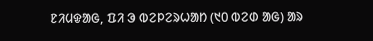ᱱᱤᱢᱫᱟᱜ, ᱯᱤ ᱳ ᱵᱮᱞᱮᱨᱦᱟᱴ (᱑᱐ ᱵᱮᱰ ᱟᱜ) ᱟᱨ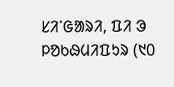ᱥᱤᱸᱜᱟᱨᱤ, ᱯᱤ ᱳ ᱞᱚᱠᱷᱢᱤᱯᱩᱨ (᱑᱐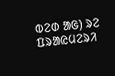ᱵᱮᱰ ᱟᱜ) ᱨᱮ ᱯᱨᱟᱭᱢᱮᱨᱤ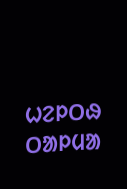ᱦᱮᱞᱛᱷ ᱛᱟᱞᱢᱟ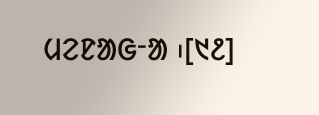ᱢᱮᱱᱟᱜᱼᱟ ᱾[᱑᱒]